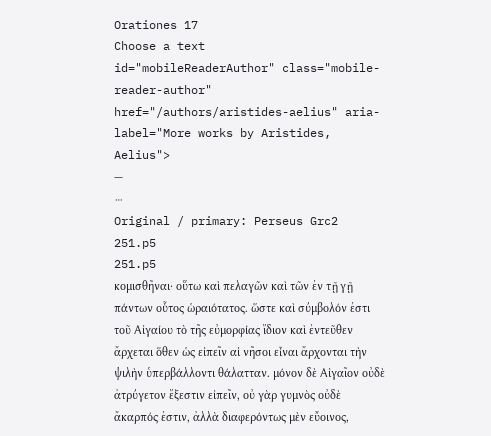Orationes 17
Choose a text
id="mobileReaderAuthor" class="mobile-reader-author" href="/authors/aristides-aelius" aria-label="More works by Aristides, Aelius">
—
⋯
Original / primary: Perseus Grc2
251.p5
251.p5
κομισθῆναι· οὕτω καὶ πελαγῶν καὶ τῶν ἐν τῇ γῇ πάντων οὗτος ὡραιότατος. ὥστε καὶ σύμβολόν ἐστι τοῦ Αἰγαίου τὸ τῆς εὐμορφίας ἴδιον καὶ ἐντεῦθεν ἄρχεται ὅθεν ὡς εἰπεῖν αἱ νῆσοι εἶναι ἄρχονται τὴν ψιλὴν ὑπερβάλλοντι θάλατταν. μόνον δὲ Αἰγαῖον οὐδὲ ἀτρύγετον ἔξεστιν εἰπεῖν, οὐ γὰρ γυμνὸς οὐδὲ ἄκαρπός ἐστιν, ἀλλὰ διαφερόντως μὲν εὔοινος,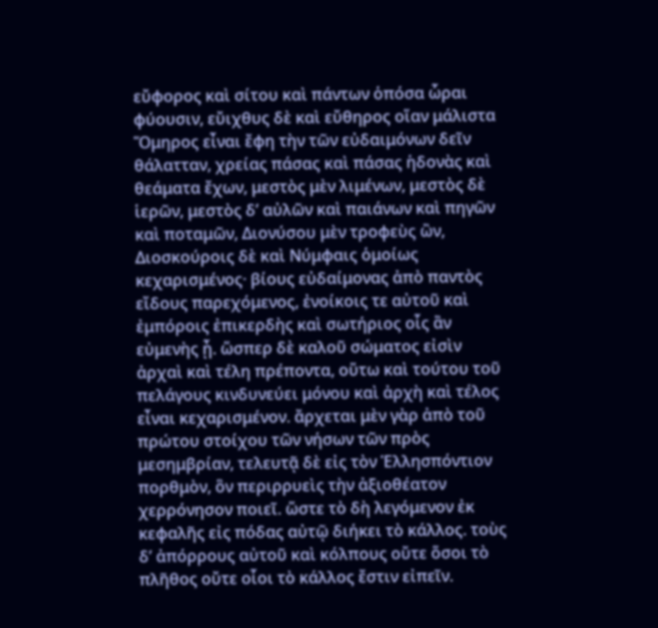εὔφορος καὶ σίτου καὶ πάντων ὁπόσα ὧραι φύουσιν, εὔιχθυς δὲ καὶ εὔθηρος οἵαν μάλιστα Ὅμηρος εἶναι ἔφη τὴν τῶν εὐδαιμόνων δεῖν θάλατταν, χρείας πάσας καὶ πάσας ἡδονὰς καὶ θεάματα ἔχων, μεστὸς μὲν λιμένων, μεστὸς δὲ ἱερῶν, μεστὸς δʼ αὐλῶν καὶ παιάνων καὶ πηγῶν καὶ ποταμῶν, Διονύσου μὲν τροφεὺς ὢν, Διοσκούροις δὲ καὶ Νύμφαις ὁμοίως κεχαρισμένος· βίους εὐδαίμονας ἀπὸ παντὸς εἴδους παρεχόμενος, ἐνοίκοις τε αὐτοῦ καὶ ἐμπόροις ἐπικερδὴς καὶ σωτήριος οἷς ἂν εὐμενὴς ᾖ. ὥσπερ δὲ καλοῦ σώματος εἰσὶν ἀρχαὶ καὶ τέλη πρέποντα, οὕτω καὶ τούτου τοῦ πελάγους κινδυνεύει μόνου καὶ ἀρχὴ καὶ τέλος εἶναι κεχαρισμένον. ἄρχεται μὲν γὰρ ἀπὸ τοῦ πρώτου στοίχου τῶν νήσων τῶν πρὸς μεσημβρίαν, τελευτᾷ δὲ εἰς τὸν Ἑλλησπόντιον πορθμὸν, ὃν περιρρυεὶς τὴν ἀξιοθέατον χερρόνησον ποιεῖ. ὥστε τὸ δὴ λεγόμενον ἐκ κεφαλῆς εἰς πόδας αὐτῷ διήκει τὸ κάλλος. τοὺς δʼ ἀπόρρους αὐτοῦ καὶ κόλπους οὔτε ὅσοι τὸ πλῆθος οὔτε οἷοι τὸ κάλλος ἔστιν εἰπεῖν.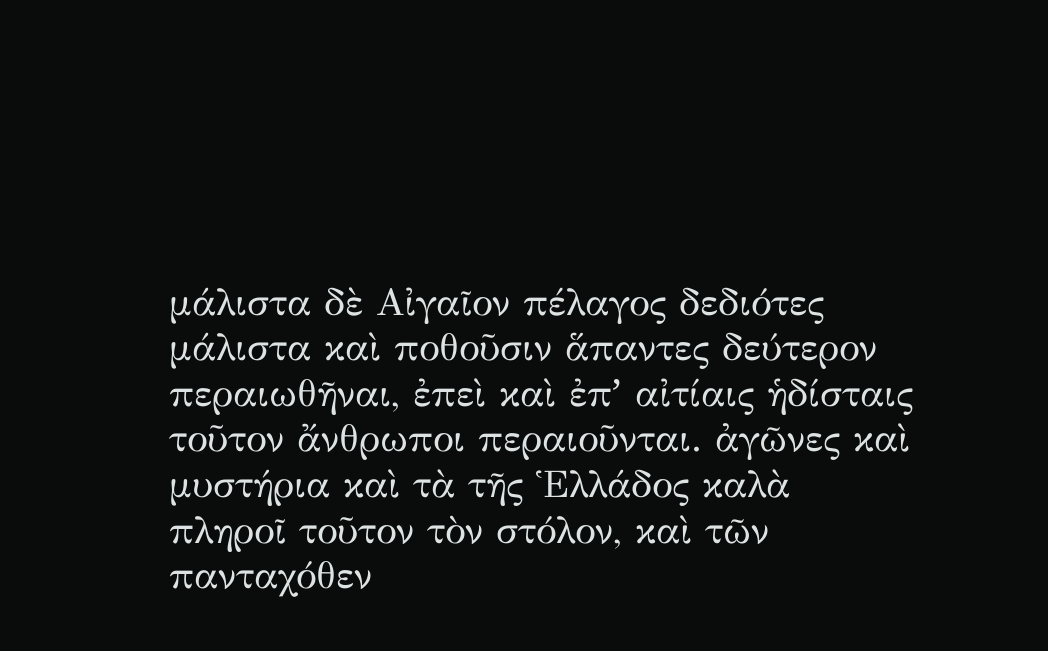μάλιστα δὲ Αἰγαῖον πέλαγος δεδιότες μάλιστα καὶ ποθοῦσιν ἅπαντες δεύτερον περαιωθῆναι, ἐπεὶ καὶ ἐπʼ αἰτίαις ἡδίσταις τοῦτον ἄνθρωποι περαιοῦνται. ἀγῶνες καὶ μυστήρια καὶ τὰ τῆς Ἑλλάδος καλὰ πληροῖ τοῦτον τὸν στόλον, καὶ τῶν πανταχόθεν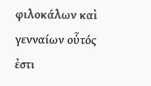φιλοκάλων καὶ γενναίων οὗτός ἐστι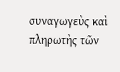συναγωγεὺς καὶ πληρωτὴς τῶν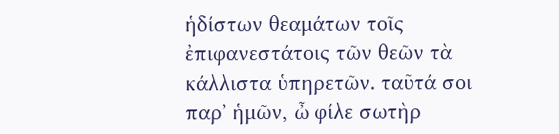ἡδίστων θεαμάτων τοῖς ἐπιφανεστάτοις τῶν θεῶν τὰ κάλλιστα ὑπηρετῶν. ταῦτά σοι παρʼ ἡμῶν, ὦ φίλε σωτὴρ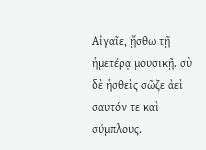Αἰγαῖε, ᾔσθω τῇ ἡμετέρᾳ μουσικῇ. σὺ δὲ ἡσθεὶς σῶζε ἀεὶ σαυτόν τε καὶ σύμπλους.